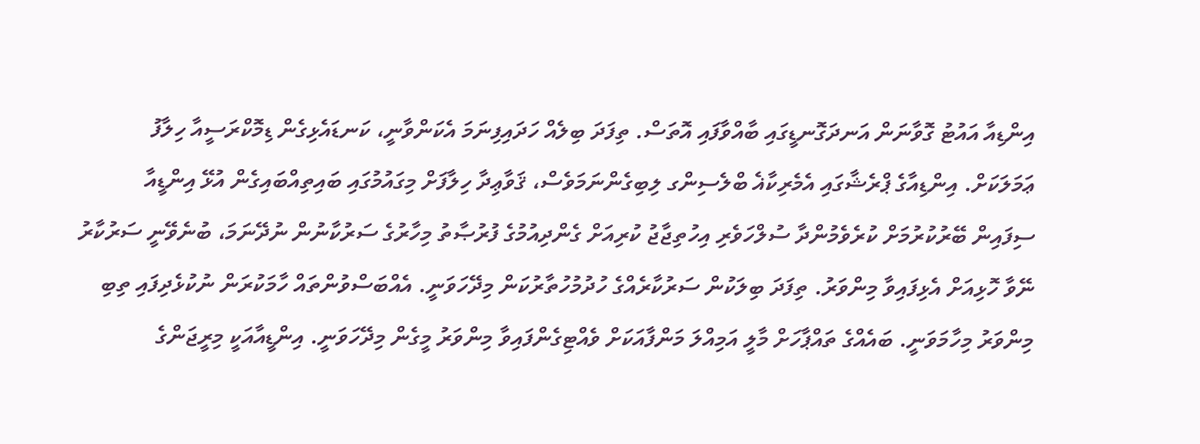އިންޑިއާ އައުޓު ގޮވާނަން އަނދަގޮނޑީގައި ބާއްވާފައި އޮތަސް. ތިފަދަ ބިލެއް ހަދައިފިނަމަ އެކަންވާނީ، ކަނޑައެޅިގެން ޑިމޮކްރަސީއާ ހިލާފު ޢަމަލަކަށް. އިންޑިއާގެ ޕްރެޝާގައި އެމެރިކާޣެ ބްލެސިންގ ލިބިގެންނަމަވެސް، ޤަވާޢިދާ ހިލާފަށް މިގައުމުގައި ބައިތިއްބައިގެން އުޅޭ އިންޑީއާ ސިފައިން ބޭރުކުރުމަށް ކުރެވެމުންދާ ސުލްހަވެރި އިހުތިޖާޖު ކުރިއަށް ގެންދިއުމުގެ ފުރުޞާތު މިހާރުގެ ސަރުކާނުން ނުދޭނަމަ، ބުނެވޭނީ ސަރުކާރު ނޭވާ ހޮޅިއަށް އެޅިފައިވާ މިންވަރު. ތިފަދަ ބިލަކުން ސަރުކާރެއްގެ ހުދުމުހުތާރުކަން މިދޭހަވަނީ. އެއްބަސްވުންތައް ހާމަކުރަން ނުކުޅެދިފައި ތިބި މިންވަރު މިހާމަވަނީ. ބައެއްގެ ތައްޕާހަށް މާލީ އަމިއްލަ މަންފާއަކަށް ވެއްޓިގެންފައިވާ މިންވަރު މީގެން މިދޭހަވަނީ. އިންޑީއާއަކީ މިރީޖަންގެ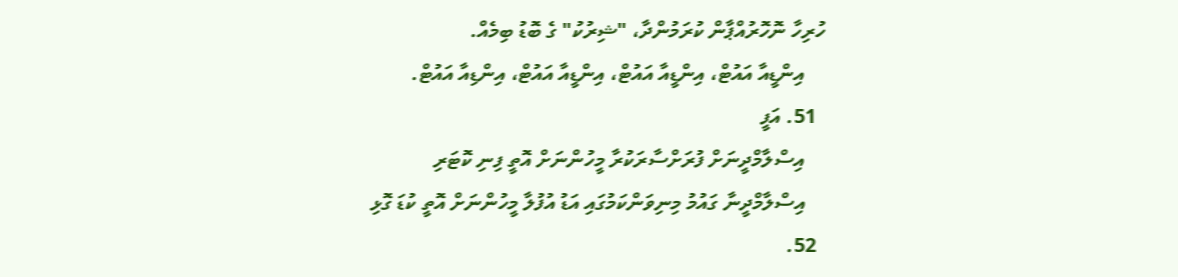ހުރިހާ ނޮހޮރުއްޕާން ކުރަމުންދާ، "ޝިރުކު" ގެ ބޮޑު ބިމެއް.
    އިންޑީއާ އައުޓް، އިންޑީއާ އައުޓް، އިންޑީއާ އައުޓް، އިންޑިއާ އައުޓް.
  51. އަފީ
    އިސްލާމްދީނަށް ފުރަށްސާރަކުރާ މީހުންނަށް އޮތީ ފިނި ކޮޓަރި
    އިސްލާމްދީނާ ގައުމު މިނިވަންކަމުގައި އަޑު އުފުލާ މީހުންނަށް އޮތީ ކުޑަ ގޮޅި
  52.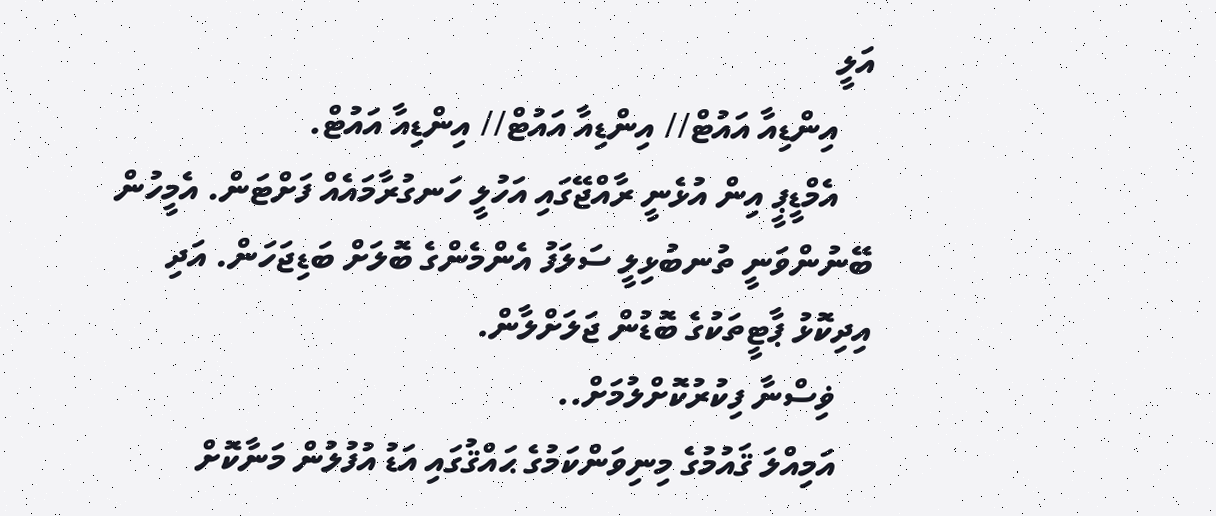އަލީ
    އިންޑިއާ އައުޓް// އިންޑިއާ އައުޓް// އިންޑިއާ އައުޓް.
    އެމްޑީޕީ އިން އުޅެނީ ރާއްޖޭގައި އަހުލީ ހަނގުރާމައެއް ފަށްޓަން. އެމީހުން ބޭނުންވަނީ ތުނބުޅިލީ ސަލަފު އެންމެންގެ ބޮލަށް ބަޑިޖަހަން. އަދި އިދިކޮޅު ޕާޓީތަކުގެ ބޮޑުން ޖަލަށްލާން.
    ޥިސްނާ ފިކުރުކޮށްލުމަށް..
    އަމިއްލަ ޤައުމުގެ މިނިވަންކަމުގެ ޙައްޤުގައި އަޑު އުފުލުން މަނާކޮށް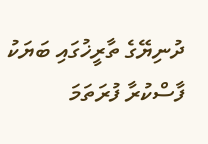ދުނިޔޭގެ ތާރީޚުގައި ބަޔަކު ފާސްކުރާ ފުރަތަމަ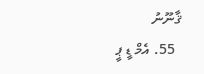ޤާނޫނު
  55. އެމް ޑީ ޕީ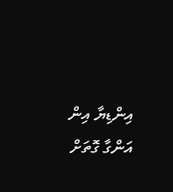އިންޑިޔާ އިން އަންގާ ގޮތަށް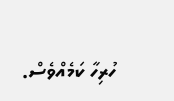ހުރިހާ ކަމެއްވެސް.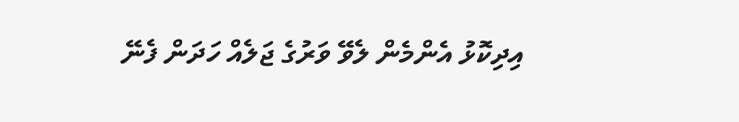އިދިކޮޅު އެންމެން ލެވޭ ވަރުގެ ޖަލެއް ހަދަން ފެނޭ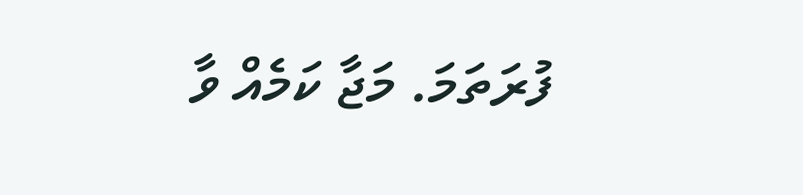ފުރަތަމަ. މަޖާ ކަމެއް ވާ